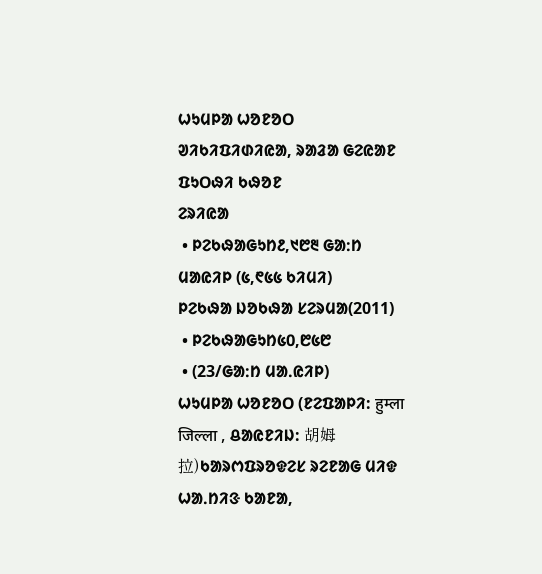ᱦᱩᱢᱞᱟ ᱦᱚᱱᱚᱛ
ᱣᱤᱠᱤᱯᱤᱰᱤᱭᱟ, ᱨᱟᱲᱟ ᱜᱮᱭᱟᱱ ᱯᱩᱛᱷᱤ ᱠᱷᱚᱱ
ᱮᱨᱤᱭᱟ
 • ᱞᱮᱠᱷᱟᱜᱩᱴ᱒,᱑᱘᱓ ᱜᱟᱺᱴ ᱢᱟᱭᱤᱞ (᱕,᱖᱕᱕ ᱠᱤᱢᱤ)
ᱞᱮᱠᱷᱟ ᱡᱚᱠᱷᱟ ᱥᱮᱨᱢᱟ(2011)
 • ᱞᱮᱠᱷᱟᱜᱩᱴ᱕᱐,᱘᱕᱘
 • (23/ᱜᱟᱺᱴ ᱢᱟᱹᱭᱤᱞ)
ᱦᱩᱢᱞᱟ ᱦᱚᱱᱚᱛ (ᱱᱮᱯᱟᱞᱤ: हुम्ला जिल्ला , ᱪᱟᱭᱱᱤᱡ: 胡姆拉)ᱠᱟᱨᱬᱯᱨᱚᱫᱮᱥ ᱨᱮᱱᱟᱜ ᱢᱤᱫ ᱦᱟᱹᱴᱤᱝ ᱠᱟᱱᱟ,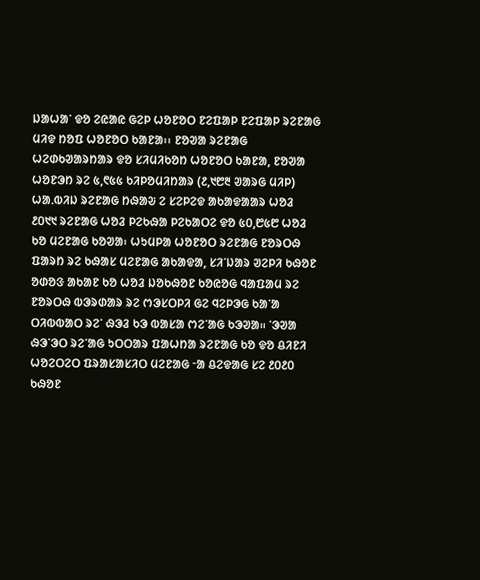ᱡᱟᱦᱟᱸ ᱫᱚ ᱮᱭᱟᱭ ᱜᱮᱞ ᱦᱚᱱᱚᱛ ᱱᱮᱯᱟᱞ ᱱᱮᱯᱟᱞ ᱨᱮᱱᱟᱜ ᱢᱤᱫ ᱴᱚᱯ ᱦᱚᱱᱚᱛ ᱠᱟᱱᱟ᱾᱾ ᱱᱚᱣᱟ ᱨᱮᱱᱟᱜ ᱦᱮᱰᱠᱣᱟᱨᱴᱟᱨ ᱫᱚ ᱥᱤᱢᱤᱠᱚᱴ ᱦᱚᱱᱚᱛ ᱠᱟᱱᱟ, ᱱᱚᱣᱟ ᱦᱚᱱᱳᱴ ᱨᱮ ᱕,᱖᱕᱕ ᱠᱤᱞᱚᱢᱤᱴᱟᱨ (᱒,᱑᱘᱓ ᱣᱟᱨᱜ ᱢᱤᱞ) ᱦᱟᱹᱵᱤᱡ ᱨᱮᱱᱟᱜ ᱴᱷᱟᱶ ᱮ ᱥᱮᱞᱮᱫ ᱟᱠᱟᱫᱟᱟᱨ ᱦᱚᱲ ᱒᱐᱑᱑ ᱨᱮᱱᱟᱜ ᱦᱚᱲ ᱞᱮᱠᱷᱟ ᱞᱮᱠᱟᱛᱮ ᱫᱚ ᱕᱐,᱘᱕᱘ ᱦᱚᱲ ᱠᱚ ᱢᱮᱱᱟᱜ ᱠᱚᱣᱟ᱾ ᱦᱩᱢᱞᱟ ᱦᱚᱱᱚᱛ ᱨᱮᱱᱟᱜ ᱱᱚᱨᱛᱷ ᱯᱟᱨᱴ ᱨᱮ ᱠᱷᱟᱥ ᱢᱮᱱᱟᱜ ᱟᱠᱟᱫᱟ, ᱥᱤᱸᱡᱟᱨ ᱣᱮᱞᱤ ᱠᱷᱚᱱ ᱚᱰᱚᱝ ᱟᱠᱟᱱ ᱠᱚ ᱦᱚᱲ ᱡᱚᱠᱷᱚᱱ ᱠᱚᱭᱚᱜ ᱧᱟᱯᱟᱢ ᱨᱮ ᱱᱚᱨᱛᱷ ᱵᱳᱨᱰᱟᱨ ᱨᱮ ᱬᱳᱥᱛᱞᱤ ᱜᱮ ᱧᱮᱞᱳᱜ ᱠᱟᱸᱟ ᱛᱤᱵᱵᱟᱛ ᱨᱮᱸ ᱷᱳᱲ ᱠᱳ ᱵᱟᱥᱟ ᱬᱮᱸᱟᱜ ᱠᱳᱣᱟ᱿ ᱸᱳᱣᱟ ᱷᱳᱸᱳᱛ ᱨᱮᱸᱟᱜ ᱩᱛᱛᱟᱨ ᱯᱟᱦᱴᱟ ᱨᱮᱱᱟᱜ ᱠᱚ ᱫᱚ ᱪᱤᱱᱤ ᱦᱚᱮᱛᱮᱛ ᱯᱨᱟᱥᱟᱥᱤᱛ ᱢᱮᱱᱟᱜ ᱼᱟ ᱪᱮᱫᱟᱜ ᱥᱮ ᱒᱐᱒᱐ ᱠᱷᱚᱱ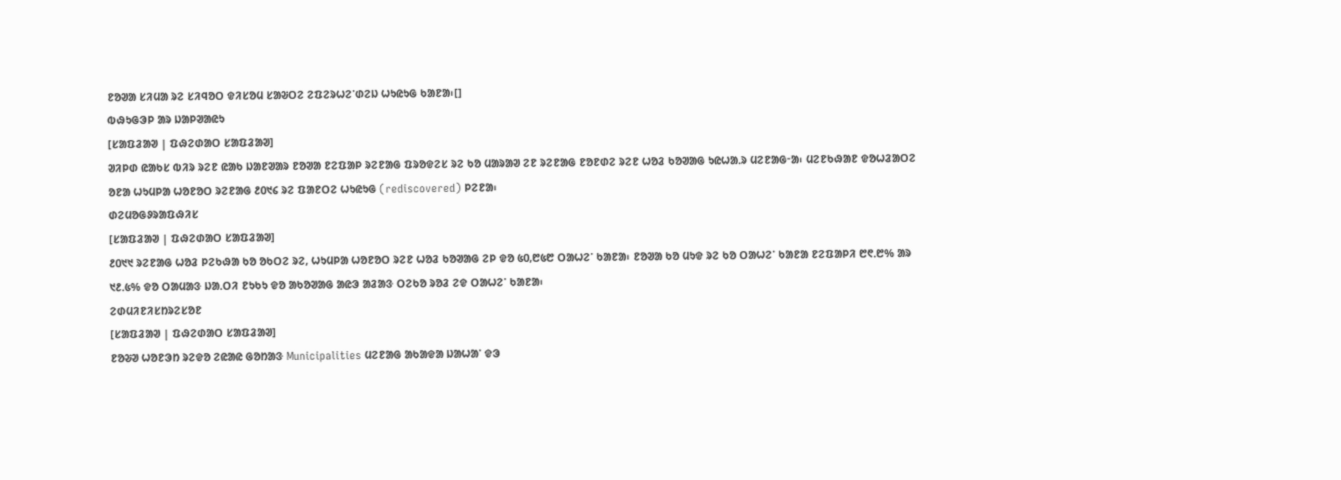ᱱᱚᱣᱟ ᱥᱤᱢᱟ ᱨᱮ ᱥᱤᱧᱚᱛ ᱫᱤᱥᱚᱢ ᱥᱟᱶᱛᱮ ᱮᱯᱮᱨᱦᱮᱸᱰᱮᱡ ᱦᱩᱭᱩᱜ ᱠᱟᱱᱟ᱾[]
ᱵᱷᱩᱜᱳᱞ ᱟᱨ ᱡᱟᱞᱣᱟᱭᱩ
[ᱥᱟᱯᱲᱟᱣ | ᱯᱷᱮᱰᱟᱛ ᱥᱟᱯᱲᱟᱣ]
ᱣᱤᱞᱰ ᱭᱟᱠᱥ ᱵᱤᱨ ᱨᱮᱱ ᱭᱟᱠ ᱡᱟᱱᱣᱟᱨ ᱱᱚᱣᱟ ᱱᱮᱯᱟᱞ ᱨᱮᱱᱟᱜ ᱯᱨᱚᱫᱮᱥ ᱨᱮ ᱠᱚ ᱢᱟᱨᱟᱣ ᱮᱱ ᱨᱮᱱᱟᱜ ᱱᱚᱱᱰᱮ ᱨᱮᱱ ᱦᱚᱲ ᱠᱚᱣᱟᱜ ᱩᱭᱦᱟᱹᱨ ᱢᱮᱱᱟᱜᱼᱟ᱾ ᱢᱮᱱᱠᱷᱟᱱ ᱫᱚᱦᱲᱟᱛᱮ ᱚᱱᱟ ᱦᱩᱢᱞᱟ ᱦᱚᱱᱚᱛ ᱨᱮᱱᱟᱜ ᱒᱐᱑᱔ ᱨᱮ ᱯᱟᱱᱛᱮ ᱦᱩᱭᱩᱜ (rediscovered) ᱞᱮᱱᱟ᱾
ᱰᱮᱢᱚᱜᱽᱨᱟᱯᱷᱤᱥ
[ᱥᱟᱯᱲᱟᱣ | ᱯᱷᱮᱰᱟᱛ ᱥᱟᱯᱲᱟᱣ]
᱒᱐᱑᱑ ᱨᱮᱱᱟᱜ ᱦᱚᱲ ᱞᱮᱠᱷᱟ ᱠᱚ ᱚᱠᱛᱮ ᱨᱮ, ᱦᱩᱢᱞᱟ ᱦᱚᱱᱚᱛ ᱨᱮᱱ ᱦᱚᱲ ᱠᱚᱣᱟᱜ ᱮᱞ ᱫᱚ ᱕᱐,᱘᱕᱘ ᱛᱟᱦᱮᱸ ᱠᱟᱱᱟ᱾ ᱱᱚᱣᱟ ᱠᱚ ᱢᱩᱫ ᱨᱮ ᱠᱚ ᱛᱟᱦᱮᱸ ᱠᱟᱱᱟ ᱱᱮᱯᱟᱞᱤ ᱘᱖ᱹ᱘% ᱟᱨ ᱑᱒ᱹ᱕% ᱫᱚ ᱛᱟᱢᱟᱝ ᱡᱟᱹᱛᱤ ᱱᱩᱠᱩ ᱫᱚ ᱟᱠᱚᱣᱟᱜ ᱟᱭᱳ ᱟᱲᱟᱝ ᱛᱮᱠᱚ ᱨᱚᱲ ᱮᱫ ᱛᱟᱦᱮᱸ ᱠᱟᱱᱟ᱾
ᱮᱰᱢᱤᱱᱤᱥᱴᱨᱮᱥᱚᱱ
[ᱥᱟᱯᱲᱟᱣ | ᱯᱷᱮᱰᱟᱛ ᱥᱟᱯᱲᱟᱣ]
ᱱᱚᱶᱣ ᱦᱚᱱᱳᱴ ᱨᱮᱫᱚ ᱮᱭᱟᱭ ᱜᱚᱴᱟᱝ Municipalities ᱢᱮᱱᱟᱜ ᱟᱠᱟᱫᱟ ᱡᱟᱦᱟᱸ ᱫᱳ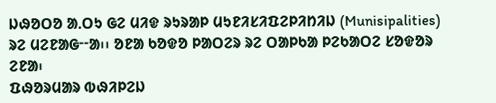ᱡᱷᱚᱛᱚ ᱟᱹᱛᱩ ᱜᱮ ᱢᱤᱫ ᱨᱩᱨᱟᱞ ᱢᱩᱱᱤᱥᱤᱯᱮᱞᱤᱴᱤᱡ (Munisipalities) ᱨᱮ ᱢᱮᱱᱟᱜᱼᱼᱟ᱾᱾ ᱚᱱᱟ ᱠᱚᱫᱚ ᱞᱟᱛᱮᱨ ᱨᱮ ᱛᱟᱞᱠᱟ ᱞᱮᱠᱟᱛᱮ ᱥᱚᱫᱚᱨ ᱮᱱᱟ᱾
ᱯᱷᱚᱨᱢᱟᱨ ᱵᱷᱤᱞᱮᱡ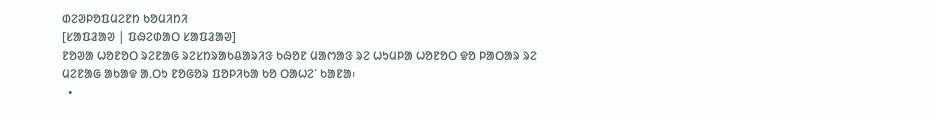ᱰᱮᱣᱞᱚᱯᱢᱮᱱᱴ ᱠᱚᱢᱤᱴᱤ
[ᱥᱟᱯᱲᱟᱣ | ᱯᱷᱮᱰᱟᱛ ᱥᱟᱯᱲᱟᱣ]
ᱱᱚᱣᱟ ᱦᱚᱱᱚᱛ ᱨᱮᱱᱟᱜ ᱨᱮᱥᱴᱨᱟᱠᱪᱟᱨᱤᱝ ᱠᱷᱚᱱ ᱢᱟᱬᱟᱝ ᱨᱮ ᱦᱩᱢᱞᱟ ᱦᱚᱱᱚᱛ ᱫᱚ ᱞᱟᱛᱟᱨ ᱨᱮ ᱢᱮᱱᱟᱜ ᱟᱠᱟᱫ ᱟᱹᱛᱩ ᱱᱚᱜᱚᱨ ᱯᱚᱞᱤᱠᱟ ᱠᱚ ᱛᱟᱦᱮᱸ ᱠᱟᱱᱟ᱾
  •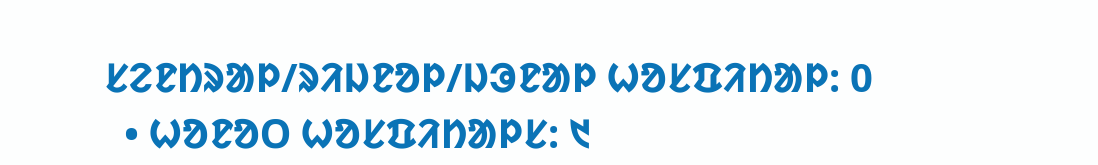ᱥᱮᱱᱴᱨᱟᱞ/ᱨᱤᱡᱱᱚᱞ/ᱡᱳᱱᱟᱞ ᱦᱚᱥᱯᱤᱴᱟᱞ: 0
  • ᱦᱚᱱᱚᱛ ᱦᱚᱥᱯᱤᱴᱟᱞᱥ: ᱑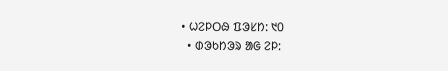• ᱦᱮᱞᱛᱷ ᱯᱳᱥᱴ: ᱑᱐
  • ᱰᱳᱠᱴᱳᱨ ᱟᱜ ᱮᱞ: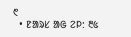᱖
  • ᱱᱟᱨᱥ ᱟᱜ ᱮᱞ: ᱓᱕